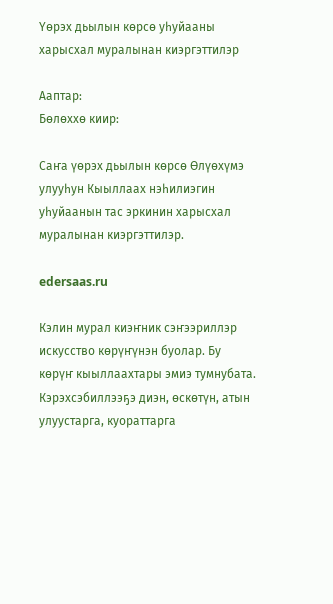Үөрэх дьылын көрсө уһуйааны харысхал муралынан киэргэттилэр

Ааптар:
Бөлөххө киир:

Саҥа үөрэх дьылын көрсө Өлүөхүмэ улууһун Кыыллаах нэһилиэгин уһуйаанын тас эркинин харысхал муралынан киэргэттилэр.

edersaas.ru

Кэлин мурал киэҥник сэҥээриллэр искусство көрүҥүнэн буолар. Бу көрүҥ кыыллаахтары эмиэ тумнубата. Кэрэхсэбиллээҕэ диэн, өскөтүн, атын улуустарга, куораттарга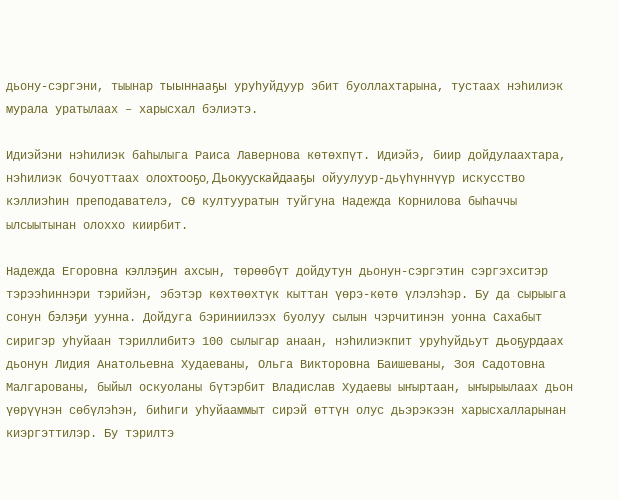дьону-сэргэни, тыынар тыыннааҕы уруһуйдуур эбит буоллахтарына, тустаах нэһилиэк мурала уратылаах – харысхал бэлиэтэ.

Идиэйэни нэһилиэк баһылыга Раиса Лавернова көтөхпүт. Идиэйэ, биир дойдулаахтара, нэһилиэк бочуоттаах олохтооҕо, Дьокуускайдааҕы ойуулуур-дьүһүннүүр искусство кэллиэһин преподавателэ, СӨ култууратын туйгуна Надежда Корнилова быһаччы ылсыытынан олоххо киирбит.

Надежда Егоровна кэллэҕин ахсын, төрөөбүт дойдутун дьонун-сэргэтин сэргэхситэр тэрээһиннэри тэрийэн, эбэтэр көхтөөхтүк кыттан үөрэ-көтө үлэлэһэр. Бу да сырыыга сонун бэлэҕи уунна. Дойдуга бэриниилээх буолуу сылын чэрчитинэн уонна Сахабыт сиригэр уһуйаан тэриллибитэ 100 сылыгар анаан, нэһилиэкпит уруһуйдьут дьоҕурдаах дьонун Лидия Анатольевна Худаеваны, Ольга Викторовна Баишеваны, Зоя Садотовна Малгарованы, быйыл оскуоланы бүтэрбит Владислав Худаевы ыҥыртаан, ыҥырыылаах дьон үөрүүнэн сөбүлэһэн, биһиги уһуйааммыт сирэй өттүн олус дьэрэкээн харысхалларынан киэргэттилэр. Бу тэрилтэ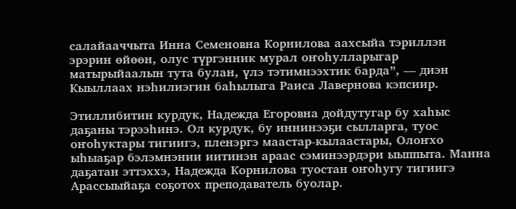салайааччыта Инна Семеновна Корнилова аахсыйа тэриллэн эрэрин өйөөн, олус түргэнник мурал оҥоһулларыгар матырыйаалын тута булан, үлэ тэтимнээхтик барда”, — диэн Кыыллаах нэһилиэгин баһылыга Раиса Лавернова кэпсиир.

Этиллибитин курдук, Надежда Егоровна дойдутугар бу хаһыс даҕаны тэрээһинэ. Ол курдук, бу иннинээҕи сылларга, туос оҥоһуктары тигиигэ, пленэргэ маастар-кылаастары, Олоҥхо ыһыаҕар бэлэмнэнии иитинэн араас сэминээрдэри ыыппыта. Манна даҕатан эттэххэ, Надежда Корнилова туостан оҥоһугу тигиигэ Арассыыйаҕа соҕотох преподаватель буолар.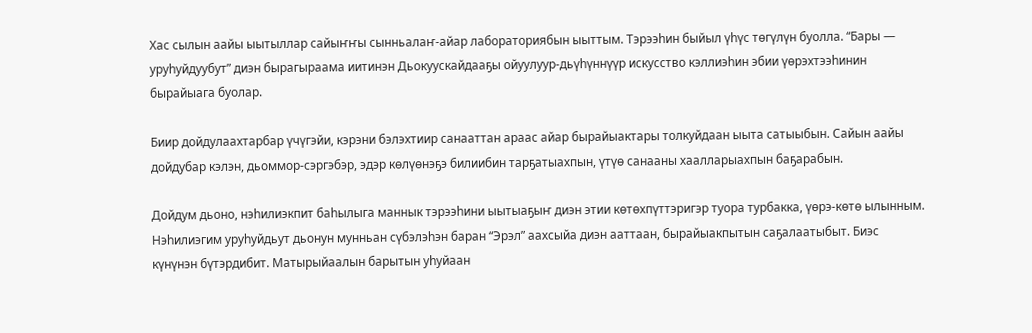Хас сылын аайы ыытыллар сайыҥҥы сынньалаҥ-айар лабораториябын ыыттым. Тэрээһин быйыл үһүс төгүлүн буолла. “Бары — уруһуйдуубут” диэн бырагыраама иитинэн Дьокуускайдааҕы ойуулуур-дьүһүннүүр искусство кэллиэһин эбии үөрэхтээһинин бырайыага буолар.

Биир дойдулаахтарбар үчүгэйи, кэрэни бэлэхтиир санааттан араас айар бырайыактары толкуйдаан ыыта сатыыбын. Сайын аайы дойдубар кэлэн, дьоммор-сэргэбэр, эдэр көлүөнэҕэ билиибин тарҕатыахпын, үтүө санааны хаалларыахпын баҕарабын.

Дойдум дьоно, нэһилиэкпит баһылыга маннык тэрээһини ыытыаҕыҥ диэн этии көтөхпүттэригэр туора турбакка, үөрэ-көтө ылынным. Нэһилиэгим уруһуйдьут дьонун мунньан сүбэлэһэн баран “Эрэл” аахсыйа диэн ааттаан, бырайыакпытын саҕалаатыбыт. Биэс күнүнэн бүтэрдибит. Матырыйаалын барытын уһуйаан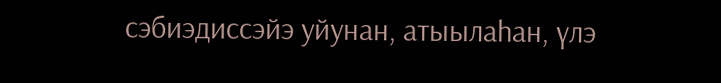сэбиэдиссэйэ уйунан, атыылаһан, үлэ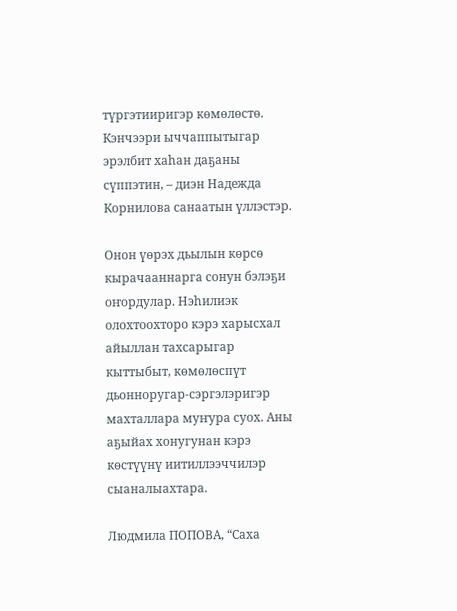түргэтииригэр көмөлөстө. Кэнчээри ыччаппытыгар эрэлбит хаһан даҕаны сүппэтин, – диэн Надежда Корнилова санаатын үллэстэр.

Онон үөрэх дьылын көрсө кырачааннарга сонун бэлэҕи оҥордулар. Нэһилиэк олохтоохторо кэрэ харысхал айыллан тахсарыгар кыттыбыт, көмөлөспүт дьонноругар-сэргэлэригэр махталлара муҥура суох. Аны аҕыйах хонугунан кэрэ көстүүнү иитиллээччилэр сыаналыахтара.

Людмила ПОПОВА, “Саха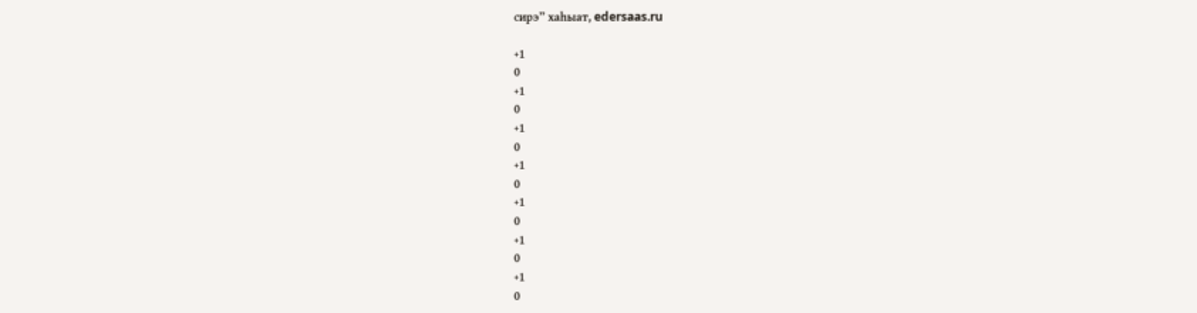сирэ” хаһыат, edersaas.ru

+1
0
+1
0
+1
0
+1
0
+1
0
+1
0
+1
0